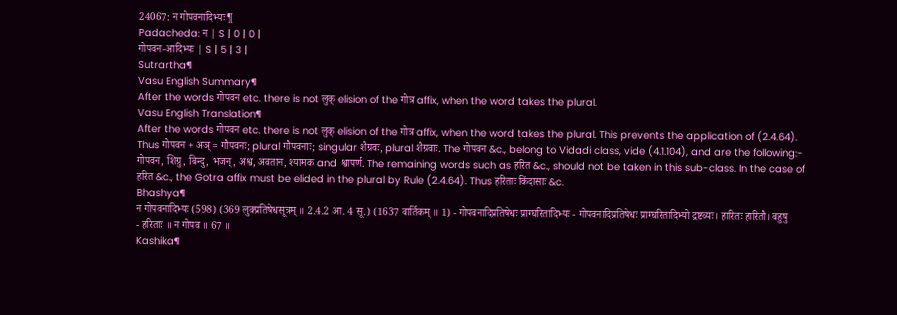24067: न गोपवनादिभ्यः¶
Padacheda: न | S | 0 | 0 |
गोपवन-आदिभ्यः | S | 5 | 3 |
Sutrartha¶
Vasu English Summary¶
After the words गोपवन etc. there is not लुक् elision of the गोत्र affix, when the word takes the plural.
Vasu English Translation¶
After the words गोपवन etc. there is not लुक् elision of the गोत्र affix, when the word takes the plural. This prevents the application of (2.4.64). Thus गोपवन + अञ् = गौपवनः; plural गौपवनाः; singular शैग्रवः, plural शैग्रवाः. The गोपवन &c., belong to Vidadi class, vide (4.1.104), and are the following:- गोपवन, शिग्रु, बिन्दु, भजन्, अश्व, अवतान, श्यामक and श्वापर्ण. The remaining words such as हरित &c., should not be taken in this sub-class. In the case of हरित &c., the Gotra affix must be elided in the plural by Rule (2.4.64). Thus हरिताः किंदासाः &c.
Bhashya¶
न गोपवनादिभ्यः (598) (369 लुक्प्रतिषेधसूत्रम् ॥ 2.4.2 आ. 4 सू.) (1637 वार्तिकम् ॥ 1) - गोपवनादिप्रतिषेधः प्राग्घरितादिभ्यः - गोपवनादिप्रतिषेधः प्राग्घरितादिभ्यो द्रष्टव्यः। हारितः हारितौ। बहुषु - हरिताः ॥ न गोपव ॥ 67 ॥
Kashika¶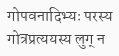गोपवनादिभ्यः परस्य गोत्रप्रत्ययस्य लुग् न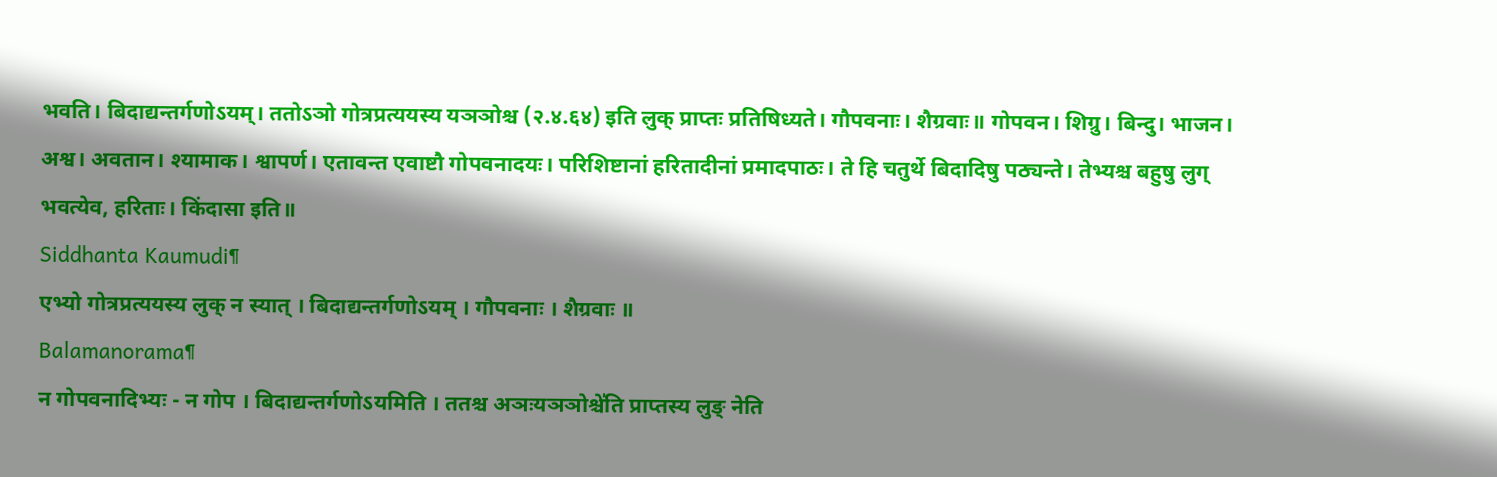भवति। बिदाद्यन्तर्गणोऽयम्। ततोऽञो गोत्रप्रत्ययस्य यञञोश्च (२.४.६४) इति लुक् प्राप्तः प्रतिषिध्यते। गौपवनाः। शैग्रवाः॥ गोपवन। शिग्रु। बिन्दु। भाजन। अश्व। अवतान। श्यामाक। श्वापर्ण। एतावन्त एवाष्टौ गोपवनादयः। परिशिष्टानां हरितादीनां प्रमादपाठः। ते हि चतुर्थे बिदादिषु पठ्यन्ते। तेभ्यश्च बहुषु लुग् भवत्येव, हरिताः। किंदासा इति॥
Siddhanta Kaumudi¶
एभ्यो गोत्रप्रत्ययस्य लुक् न स्यात् । बिदाद्यन्तर्गणोऽयम् । गौपवनाः । शैग्रवाः ॥
Balamanorama¶
न गोपवनादिभ्यः - न गोप । बिदाद्यन्तर्गणोऽयमिति । ततश्च अञःयञञोश्चे॑ति प्राप्तस्य लुङ् नेति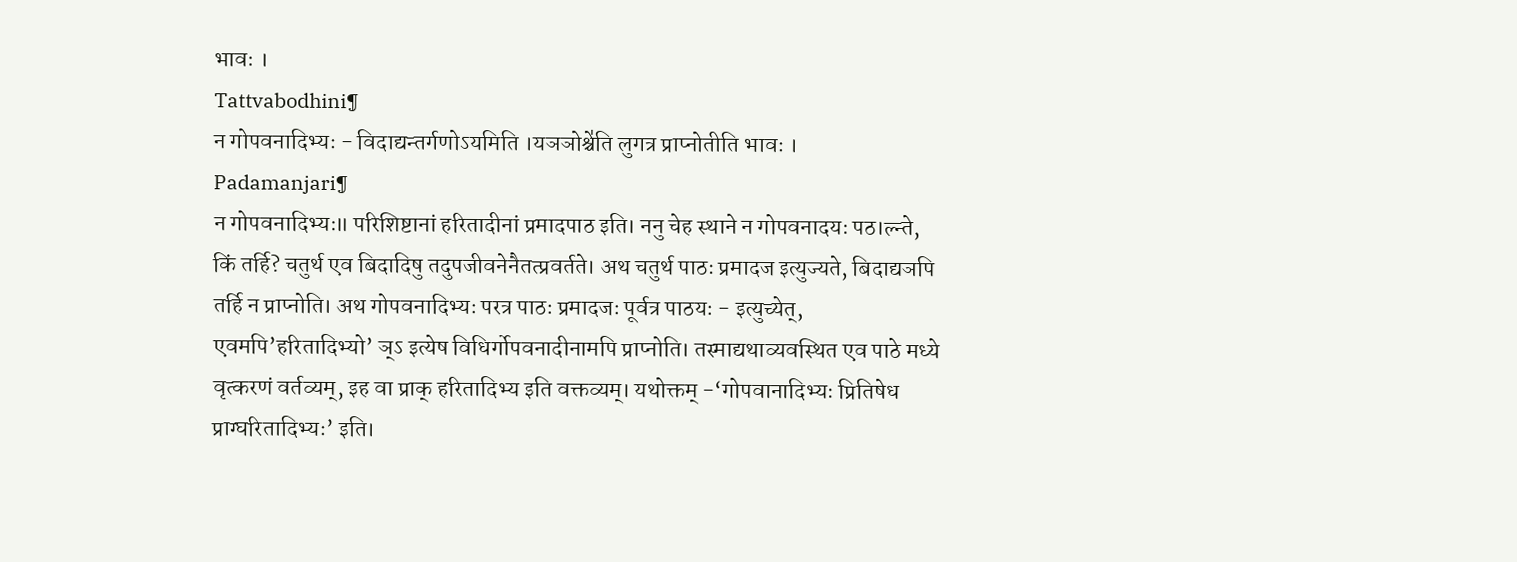भावः ।
Tattvabodhini¶
न गोपवनादिभ्यः - विदाद्यन्तर्गणोऽयमिति ।यञञोश्चे॑ति लुगत्र प्राप्नोतीति भावः ।
Padamanjari¶
न गोपवनादिभ्यः॥ परिशिष्टानां हरितादीनां प्रमादपाठ इति। ननु चेह स्थाने न गोपवनादयः पठ।ल्न्ते, किं तर्हि? चतुर्थ एव बिदादिषु तदुपजीवनेनैतत्प्रवर्तते। अथ चतुर्थ पाठः प्रमादज इत्युज्यते, बिदाद्यञपि तर्हि न प्राप्नोति। अथ गोपवनादिभ्यः परत्र पाठः प्रमादजः पूर्वत्र पाठयः - इत्युच्येत्, एवमपि’हरितादिभ्यो’ ञ्ऽ इत्येष विधिर्गोपवनादीनामपि प्राप्नोति। तस्माद्यथाव्यवस्थित एव पाठे मध्ये वृत्करणं वर्तव्यम्, इह वा प्राक् हरितादिभ्य इति वक्तव्यम्। यथोक्तम् -‘गोपवानादिभ्यः प्रितिषेध प्राग्घरितादिभ्यः’ इति।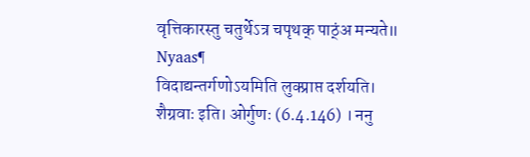वृत्तिकारस्तु चतुर्थेऽत्र चपृथक् पाठ्ंअ मन्यते॥
Nyaas¶
विदाद्यन्तर्गणोऽयमिति लुक्प्राप्त दर्शयति। शैग्रवाः इति। ओर्गुणः (6.4.146) । ननु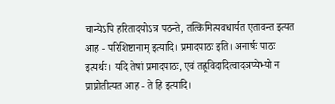चान्येऽपि हरितादयोऽत्र पठन्ते, तत्किमित्यवधार्यत एतावन्त इत्यत आह - परिशिष्टानाम् इत्यादि। प्रमादपाठः इति। अनार्षः पाठः इत्यर्थः। यदि तेषां प्रमादपाठः, एवं तह्र्रविदादित्वादञप्येभ्यो न प्राप्नोतीत्यत आह - ते हि इत्यादि।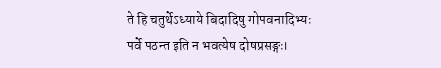ते हि चतुर्थेऽध्याये बिदादिषु गोपवनादिभ्यः पर्वे पठन्त इति न भवत्येष दोषप्रसङ्गः।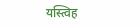यस्त्विह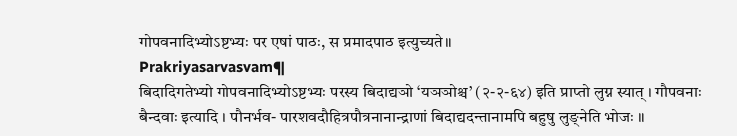गोपवनादिभ्योऽष्टभ्यः पर एषां पाठः, स प्रमादपाठ इत्युच्यते॥
Prakriyasarvasvam¶
बिदादिगतेभ्यो गोपवनादिभ्योऽष्टभ्यः परस्य बिदाद्यञो ‘यञञोश्च’ (२-२-६४) इति प्राप्तो लुग्न स्यात् । गौपवनाः बैन्दवाः इत्यादि । पौनर्भव- पारशवदौहित्रपौत्रनानान्द्राणां बिदाद्यदन्तानामपि बहुषु लुङ्नेति भोजः ॥